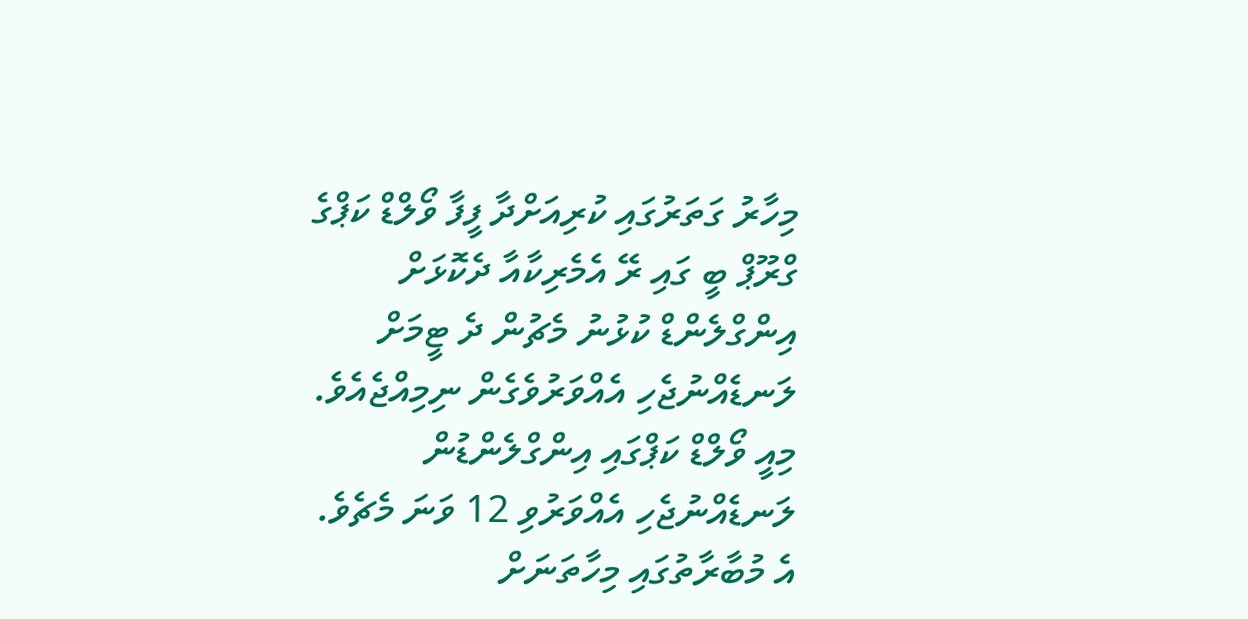މިހާރު ގަތަރުގައި ކުރިއަށްދާ ފީފާ ވޯލްޑް ކަޕްގެ ގްރޫޕް ބީ ގައި ރޭ އެމެރިކާއާ ދެކޮޅަށް އިންގްލެންޑް ކުޅުނު މެޗުން ދެ ޓީމަށް ލަނޑެއްނުޖެހި އެއްވަރުވެގެން ނިމިއްޖެއެވެ.
މިއީ ވޯލްޑް ކަޕްގައި އިންގްލެންޑުން ލަނޑެއްނުޖެހި އެއްވަރުވި 12 ވަނަ މެޗެވެ. އެ މުބާރާތުގައި މިހާތަނަށް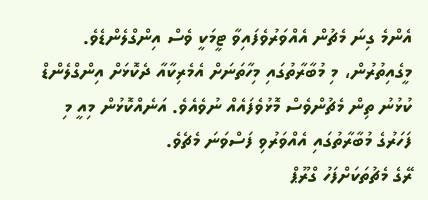އެންމެ ގިނަ މެޗުން އެއްވަރުވެފައިވާ ޓީމަކީ ވެސް އިންގްލެންޑެވެ. މީގެއިތުރުން، މި މުބާރާތުގައި މިހާތަނަށް އެމެރިކާއާ ދެކޮޅަށް އިންގްލެންޑް ކުޅުނު ތިން މެޗުންވެސް މޮޅުވެފައެއް ނުވެއެވެ. އަނެއްކޮޅުން މިއީ މި ފަހަރުގެ މުބާރާތުގައި އެއްވަރުވި ފަސްވަނަ މެޗެވެ.
ރޭގެ މެޗުތަކަށްފަހު ގްރޫޕް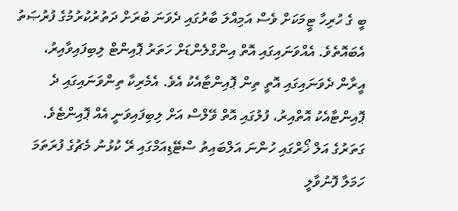ބީ ގެ ހުރިހާ ޓީމަކަށް ވެސް އަމިއްލަ ބާރުގައި ދެވަނަ ބުރަށް ދަތުރުކުރުމުގެ ފުރުޞަތު އެބައޮތެވެ. އެއްވަނައިގައި އޮތް އިންގްލެންޑަށް ހަތަރު ޕޮއިންޓް ލިބިފައިވާއިރު، އީރާން ދެވަނައިގައި އޮތީ ތިން ޕޮއިންޓާއެކު އެވެ. އެމެރިކާ ތިންވަނައިގައި ދެ ޕޮއިންޓާއެކު އޮތްއިރު، ފުލުގައި އޮތް ވޭލްސް އަށް ލިބިފައިވަނީ އެއް ޕޮއިންޓެވެ.
ގަތަރުގެ އަލް ޚޯރްގައި ހުންނަ އަލްބައިތު ސްޓޭޑިއަމްގައި ރޭ ކުޅުނު މެޗުގެ ފުރަތަމަ ހަމަލާ ފޮނުވާލީ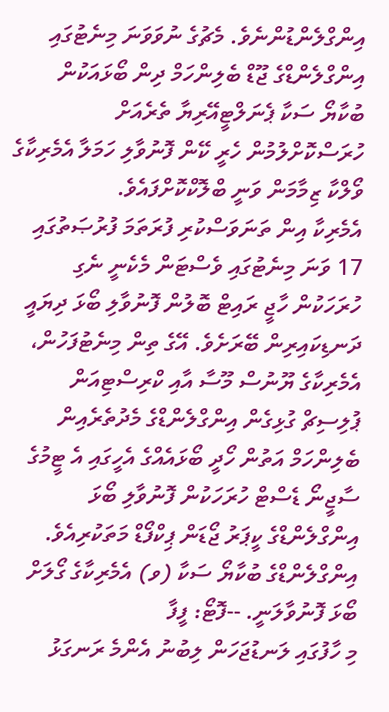އިންގްލެންޑުންނެވެ. މެޗުގެ ނުވަވަނަ މިނެޓުގައި އިންގްލެންޑްގެ ޖޫޑް ބެލިންހަމް ދިން ބޯޅައަކުން ބުކާޔޯ ސަކާ ޕެނަލްޓީއޭރިޔާ ތެރެއަށް ހުރަސްކޮށްލުމުން ހެރީ ކޭން ފޮނުވާލި ހަމަލާ އެމެރިކާގެ ވޯލްކާ ޒިމާމަން ވަނީ ބްލޮކްކޮށްފައެވެ.
އެމެރިކާ އިން ތަނަވަސްކުރި ފުރަތަމަ ފުރުޞަތުގައި 17 ވަނަ މިނެޓުގައި ވެސްޓަން މެކެނީ ނެގި ހުރަހަކުން ހާޖީ ރައިޓް ބޮލުން ފޮނުވާލި ބޯޅަ ދިޔައީ ދަނޑިކައިރިން ބޭރަށެވެ. އޭގެ ތިން މިނެޓުފަހުން، އެމެރިކާގެ ޔޫނުސް މޫސާ އާއި ކްރިސްޓިއަން ޕުލިސިޗް ގުޅިގެން އިންގްލެންޑްގެ މެދުތެރެއިން ބެލިންހަމް އަތުން ހޯދީ ބޯޅައެއްގެ އެހީގައި އެ ޓީމުގެ ސާޖީނޯ ޑެސްޓް ހުރަހަކުން ފޮނުވާލި ބޯޅަ އިންގްލެންޑްގެ ކީޕަރު ޖޯޑަން ޕިކްފޯޑް މަތަކުރިއެވެ.
އިންގްލެންޑްގެ ބުކާޔޯ ސަކާ (ވ) އެމެރިކާގެ ގޯލަށް ބޯޅަ ފޮނުވާލަނީ. --ފޮޓޯ: ފީފާ
މި ހާފުގައި ލަނޑުޖަހަން ލިބުނު އެންމެ ރަނގަޅު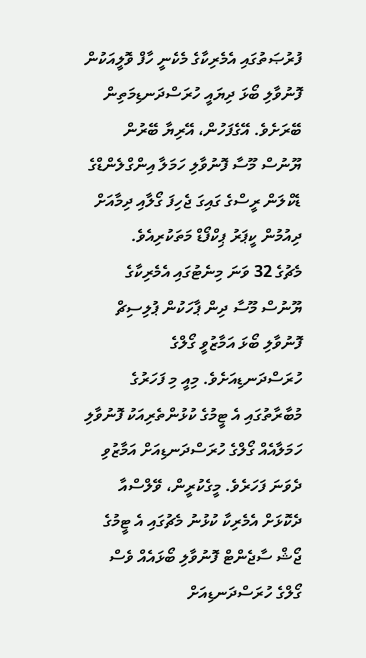ފުރުޞަތުގައި އެމެރިކާގެ މެކެނީ ހާފް ވޮލީއަކުން ފޮނުވާލި ބޯޅަ ދިޔައީ ހުރަސްދަނޑިމަތިން ބޭރަށެވެ. އޭގެފަހުން، އޭރިޔާ ބޭރުން ޔޫނުސް މޫސާ ފޮނުވާލި ހަމަލާ އިންގްލެންޑްގެ ޑެކްލަން ރީސްގެ ގައިގަ ޖެހިފަ ގޯލާއި ދިމާއަށް ދިއުމުން ކީޕަރު ޕިކްފޯޑް މަތަކުރިއެވެ.
މެޗުގެ 32 ވަނަ މިނެޓުގައި އެމެރިކާގެ ޔޫނުސް މޫސާ ދިން ޕާހަކުން ޕުލިސިޗް ފޮނުވާލި ބޯޅަ އަމާޒުވީ ގޯލްގެ ހުރަސްދަނޑިއަށެވެ. މިއީ މި ފަހަރުގެ މުބާރާތުގައި އެ ޓީމުގެ ކުޅުންތެރިއަކު ފޮނުވާލި ހަމަލާއެއް ގޯލްގެ ހުރަސްދަނޑިއަށް އަމާޒުވި ދެވަނަ ފަހަރެވެ. މީގެކުރީން، ވޭލްސްއާ ދެކޮޅަށް އެމެރިކާ ކުޅުނު މެޗުގައި އެ ޓީމުގެ ޖޯޝް ސާޖެންޓް ފޮނުވާލި ބޯޅައެއް ވެސް ގޯލްގެ ހުރަސްދަނޑިއަށް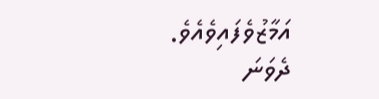އަމާޒުވެފައިވެއެވެ.
ދެވަނަ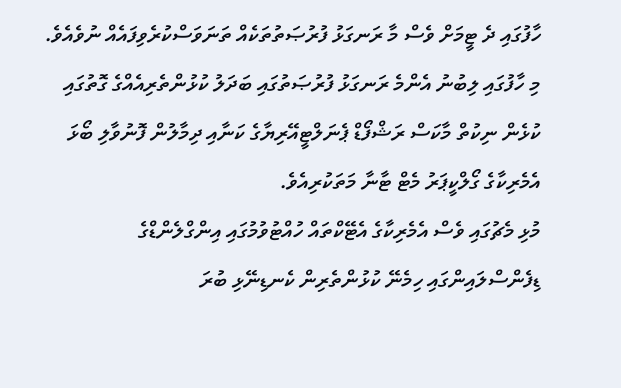ހާފުގައި ދެ ޓީމަށް ވެސް މާ ރަނގަޅު ފުރުޞަތުތަކެއް ތަނަވަސްކުރެވިފައެއް ނުވެއެވެ. މި ހާފުގައި ލިބުނު އެންމެ ރަނގަޅު ފުރުޞަތުގައި ބަދަލު ކުޅުންތެރިއެއްގެ ގޮތުގައި ކުޅެން ނިކުތް މާކަސް ރަޝްފޯޑް ޕެނަލްޓީއޭރިޔާގެ ކަނާއި ދިމާލުން ފޮނުވާލި ބޯޅަ އެމެރިކާގެ ގޯލްކީޕަރު މެޓް ޓާނާ މަތަކުރިއެވެ.
މުޅި މެޗުގައި ވެސް އެމެރިކާގެ އެޓޭކްތައް ހުއްޓުވުމުގައި އިންގްލެންޑްގެ ޑިފެންސްލައިންގައި ހިމެނޭ ކުޅުންތެރިން ކެނޑިނޭޅި ބުރަ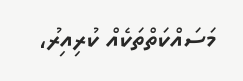މަސައްކަތްތަކެއް ކުރިއިރު،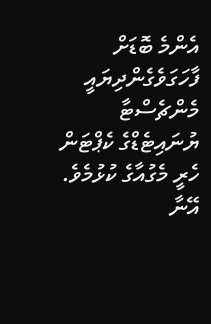އެންމެ ބޮޑަށް ފާހަގަވެގެންދިޔައީ މެންޗެސްޓާ ޔުނައިޓެޑްގެ ކެޕްޓަން ހެރީ މެގުއާގެ ކުޅުމެވެ. އޭނާ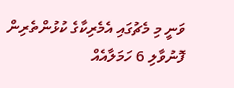ވަނީ މި މެޗުގައި އެމެރިކާގެ ކުޅުންތެރިން ފޮނުވާލި 6 ހަމަލާއެއް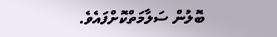ބޮލުން ސަލާމަތްކޮށްފައެވެ.